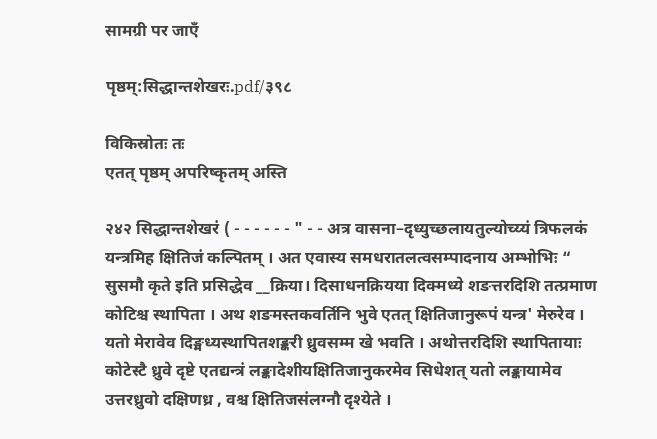सामग्री पर जाएँ

पृष्ठम्:सिद्धान्तशेखरः.pdf/३९८

विकिस्रोतः तः
एतत् पृष्ठम् अपरिष्कृतम् अस्ति

२४२ सिद्धान्तशेखरं ( - - - - - - " - - अत्र वासना–दृध्युच्छलायतुल्योच्य्यं त्रिफलकं यन्त्रमिह क्षितिजं कल्पितम् । अत एवास्य समधरातलत्वसम्पादनाय अम्भोभिः “ सुसमौ कृते इति प्रसिद्धेव __क्रिया। दिसाधनक्रियया दिक्मध्ये शङत्तरदिशि तत्प्रमाण कोटिश्च स्थापिता । अथ शङमस्तकवर्तिनि भुवे एतत् क्षितिजानुरूपं यन्त्र' मेरुरेव । यतो मेरावेव दिङ्मध्यस्थापितशङ्करी ध्रुवसम्म खे भवति । अथोत्तरदिशि स्थापितायाः कोटेस्टै ध्रुवे दृष्टे एतद्यन्त्रं लङ्कादेशीयक्षितिजानुकरमेव सिधेशत् यतो लङ्कायामेव उत्तरध्रुवो दक्षिणध्र , वश्च क्षितिजसंलग्नौ दृश्येते ।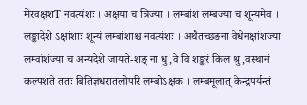मेरवक्षशT नवत्यंशः । अक्षया च त्रिज्या । लम्बांश लम्बज्या च शून्यमेव । लङ्कादेशे ऽक्षांशाः शून्यं लम्बांशाश्च नवत्यंशः । अथैतच्छङना वेधेनक्षांशज्या लम्वांशंज्या च अन्यदेशे जायते-शङ् ना धु,वे वि शङ्करं किल श्रु,वस्थानं कल्पशते ततः बितिज्ञधरातलोपरि लम्बोऽक्षक । लम्बमूलात् केन्द्रपर्यन्तं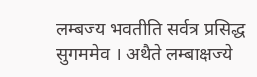लम्बज्य भवतीति सर्वत्र प्रसिद्ध सुगममेव । अथैते लम्बाक्षज्ये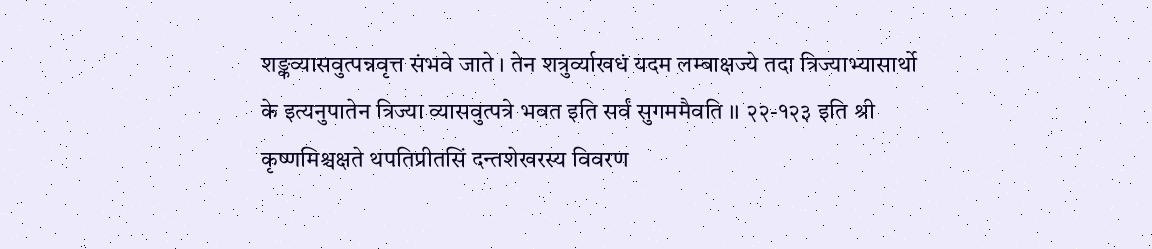शङ्कव्यासवुत्पन्नवृत्त संभवे जाते । तेन शत्रुर्व्याखधं यदम लम्बाक्षज्ये तदा त्रिज्याभ्यासार्थो के इत्यनुपातेन त्रिज्या व्यासवुत्पत्रे भवत इति सर्वं सुगममैवति ।। २२-१२३ इति श्री कृष्णमिश्चक्षते थपतिप्रीतसिं दन्तशेखरस्य विवरण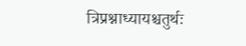त्रिप्रश्नाध्यायश्चतुर्थः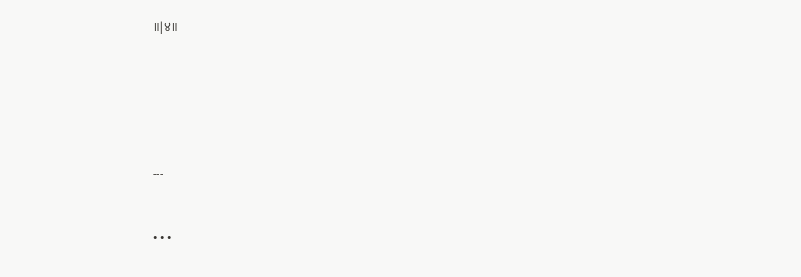॥|४॥






---


• • •